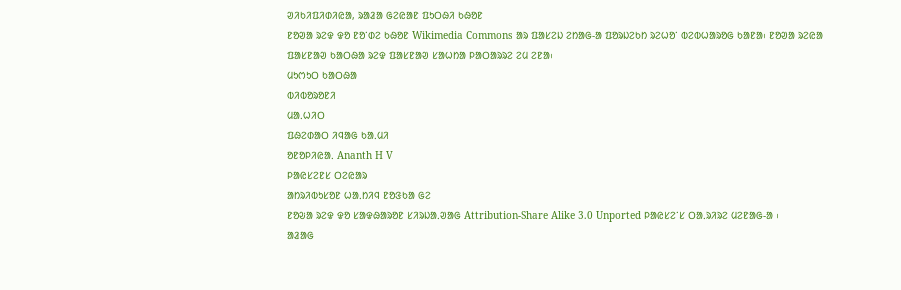ᱣᱤᱠᱤᱯᱤᱰᱤᱭᱟ, ᱨᱟᱲᱟ ᱜᱮᱭᱟᱱ ᱯᱩᱛᱷᱤ ᱠᱷᱚᱱ
ᱱᱚᱣᱟ ᱨᱮᱫ ᱫᱚ ᱱᱚᱸᱰᱮ ᱠᱷᱚᱱ Wikimedia Commons ᱟᱨ ᱯᱟᱥᱮᱡ ᱮᱴᱟᱜ-ᱟ ᱯᱚᱨᱡᱮᱠᱴ ᱨᱮᱦᱚᱸ ᱵᱮᱵᱦᱟᱨᱚᱜ ᱠᱟᱱᱟ᱾ ᱱᱚᱣᱟ ᱨᱮᱭᱟ ᱯᱟᱥᱱᱟᱣ ᱠᱟᱛᱷᱟ ᱨᱮᱫ ᱯᱟᱥᱱᱟᱣ ᱥᱟᱦᱴᱟ ᱞᱟᱛᱟᱨᱨᱮ ᱮᱢ ᱮᱱᱟ᱾
ᱢᱩᱬᱩᱛ ᱠᱟᱛᱷᱟ
ᱵᱤᱵᱚᱨᱚᱱᱤ
ᱢᱟᱹᱦᱤᱛ
ᱯᱷᱮᱰᱟᱛ ᱤᱧᱟᱜ ᱠᱟᱹᱢᱤ
ᱚᱱᱚᱞᱤᱭᱟᱹ Ananth H V
ᱞᱟᱭᱥᱮᱱᱥ ᱛᱮᱭᱟᱨ
ᱟᱴᱨᱤᱵᱩᱥᱚᱱ ᱦᱟᱹᱴᱤᱧ ᱱᱚᱝᱠᱟ ᱜᱮ
ᱱᱚᱶᱟ ᱨᱮᱫ ᱫᱚ ᱥᱟᱫᱷᱟᱨᱚᱱ ᱥᱤᱨᱡᱟᱹᱣᱟᱜ Attribution-Share Alike 3.0 Unported ᱞᱟᱭᱥᱮᱸᱥ ᱛᱟᱹᱨᱤᱨᱮ ᱢᱮᱱᱟᱜ-ᱟ ᱾
ᱟᱲᱟᱜ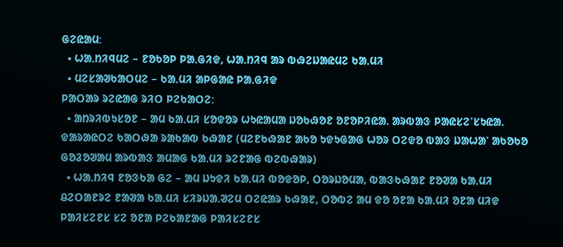ᱜᱮᱭᱟᱢ:
  • ᱦᱟᱹᱴᱤᱧᱢᱮ – ᱱᱚᱠᱚᱞ ᱞᱟᱹᱜᱤᱫ, ᱦᱟᱹᱴᱤᱧ ᱟᱨ ᱵᱷᱮᱡᱟᱭᱢᱮ ᱠᱟᱹᱢᱤ
  • ᱢᱮᱥᱟᱣᱠᱟᱛᱢᱮ – ᱠᱟᱹᱢᱤ ᱟᱞᱜᱟᱭ ᱞᱟᱹᱜᱤᱫ
ᱞᱟᱛᱟᱨ ᱨᱮᱭᱟᱜ ᱨᱤᱛ ᱞᱮᱠᱟᱛᱮ:
  • ᱟᱴᱨᱤᱵᱩᱥᱚᱱ – ᱟᱢ ᱠᱟᱹᱢᱤ ᱥᱚᱫᱚᱨ ᱦᱩᱭᱟᱢᱟ ᱡᱚᱠᱷᱚᱱ ᱚᱱᱚᱞᱤᱭᱟᱹ ᱟᱨᱵᱟᱝ ᱞᱟᱭᱥᱮᱸᱥᱩᱭᱟᱹ ᱫᱟᱨᱟᱭᱛᱮ ᱠᱟᱛᱷᱟ ᱨᱟᱠᱟᱵ ᱠᱷᱟᱱ (ᱢᱮᱱᱠᱷᱟᱱ ᱟᱠᱚ ᱩᱫᱩᱜᱟᱜ ᱦᱚᱨ ᱛᱮᱫᱚ ᱵᱟᱝ ᱡᱟᱦᱟᱸ ᱟᱠᱚᱠᱚ ᱜᱚᱲᱚᱣᱟᱢ ᱟᱨᱵᱟᱝ ᱟᱢᱟᱜ ᱠᱟᱹᱢᱤ ᱨᱮᱱᱟᱜ ᱵᱮᱵᱷᱟᱨ)
  • ᱦᱟᱹᱴᱤᱧ ᱱᱚᱝᱠᱟ ᱜᱮ – ᱟᱢ ᱡᱩᱫᱤ ᱠᱟᱹᱢᱤ ᱵᱚᱫᱚᱞ, ᱛᱚᱨᱡᱚᱢᱟ, ᱵᱟᱝᱠᱷᱟᱱ ᱱᱚᱣᱟ ᱠᱟᱹᱢᱤ ᱪᱮᱛᱟᱱᱨᱮ ᱱᱟᱣᱟ ᱠᱟᱹᱢᱤ ᱥᱤᱨᱡᱟᱹᱣᱮᱢ ᱛᱮᱭᱟᱨ ᱠᱷᱟᱱ, ᱛᱚᱵᱮ ᱟᱢ ᱫᱚ ᱚᱱᱟ ᱠᱟᱹᱢᱤ ᱚᱱᱟ ᱢᱤᱫ ᱞᱟᱤᱥᱮᱱᱥ ᱥᱮ ᱚᱱᱟ ᱞᱮᱠᱟᱱᱟᱜ ᱞᱟᱤᱥᱮᱱᱥ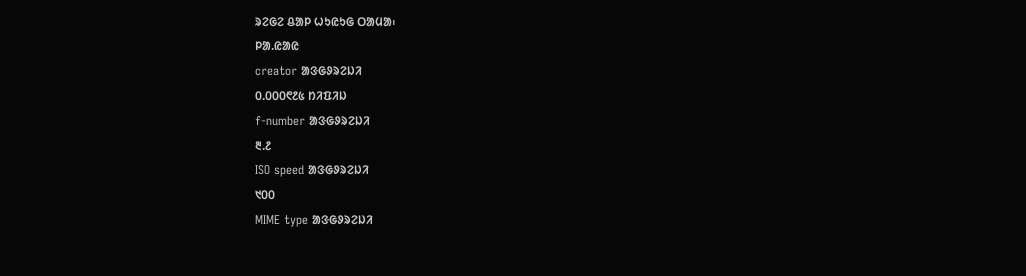ᱨᱮᱜᱮ ᱪᱟᱞ ᱦᱩᱭᱩᱜ ᱛᱟᱢᱟ᱾
ᱞᱟ.ᱭᱟᱭ
creator ᱟᱝᱜᱽᱨᱮᱡᱤ
᱐.᱐᱐᱐᱖᱒᱕ ᱴᱤᱯᱤᱡ
f-number ᱟᱝᱜᱽᱨᱮᱡᱤ
᱓.᱒
ISO speed ᱟᱝᱜᱽᱨᱮᱡᱤ
᱑᱐᱐
MIME type ᱟᱝᱜᱽᱨᱮᱡᱤ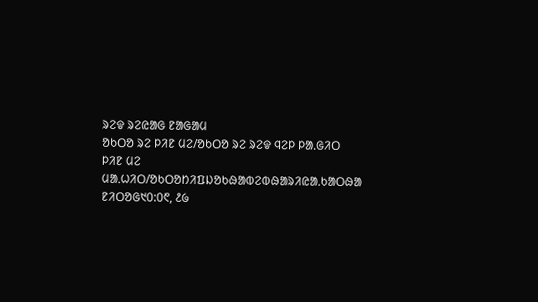ᱨᱮᱫ ᱨᱮᱭᱟᱜ ᱱᱟᱜᱟᱢ
ᱚᱠᱛᱚ ᱨᱮ ᱞᱤᱱ ᱢᱮ/ᱚᱠᱛᱚ ᱨᱮ ᱨᱮᱫ ᱧᱮᱞ ᱞᱟᱹᱜᱤᱛ ᱞᱤᱱ ᱢᱮ
ᱢᱟᱹᱦᱤᱛ/ᱚᱠᱛᱚᱴᱤᱯᱡᱚᱠᱷᱟᱵᱮᱵᱷᱟᱨᱤᱭᱟᱹᱠᱟᱛᱷᱟ
ᱱᱤᱛᱚᱜ᱑᱐:᱐᱖, ᱒᱙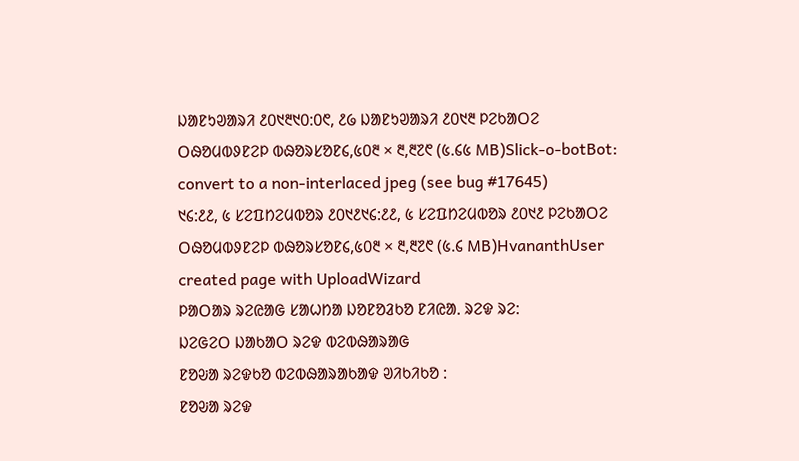ᱡᱟᱱᱩᱣᱟᱨᱤ ᱒᱐᱑᱓᱑᱐:᱐᱖, ᱒᱙ ᱡᱟᱱᱩᱣᱟᱨᱤ ᱒᱐᱑᱓ ᱞᱮᱠᱟᱛᱮ ᱛᱷᱚᱢᱵᱽᱱᱮᱞ ᱵᱷᱚᱨᱥᱚᱱ᱔,᱕᱐᱓ × ᱓,᱓᱗᱖ (᱕.᱔᱕ MB)Slick-o-botBot: convert to a non-interlaced jpeg (see bug #17645)
᱑᱔:᱒᱒, ᱕ ᱥᱮᱯᱴᱮᱢᱵᱚᱨ ᱒᱐᱑᱒᱑᱔:᱒᱒, ᱕ ᱥᱮᱯᱴᱮᱢᱵᱚᱨ ᱒᱐᱑᱒ ᱞᱮᱠᱟᱛᱮ ᱛᱷᱚᱢᱵᱽᱱᱮᱞ ᱵᱷᱚᱨᱥᱚᱱ᱔,᱕᱐᱓ × ᱓,᱓᱗᱖ (᱕.᱔ MB)HvananthUser created page with UploadWizard
ᱞᱟᱛᱟᱨ ᱨᱮᱭᱟᱜ ᱥᱟᱦᱴᱟ ᱡᱚᱱᱚᱲᱠᱚ ᱱᱤᱭᱟᱹ ᱨᱮᱫ ᱨᱮ:
ᱡᱮᱜᱮᱛ ᱡᱟᱠᱟᱛ ᱨᱮᱫ ᱵᱮᱵᱷᱟᱨᱟᱜ
ᱱᱚᱶᱟ ᱨᱮᱫᱠᱚ ᱵᱮᱵᱷᱟᱨᱟᱠᱟᱫ ᱣᱤᱠᱤᱠᱚ :
ᱱᱚᱶᱟ ᱨᱮᱫ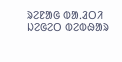ᱨᱮᱱᱟᱜ ᱵᱟᱹᱲᱛᱤ ᱡᱮᱜᱮᱛ ᱵᱮᱵᱷᱟᱨ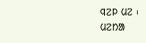ᱧᱮᱞ ᱢᱮ ᱾
ᱢᱮᱴᱟ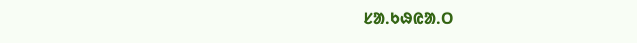ᱥᱟᱹᱠᱷᱭᱟᱹᱛ